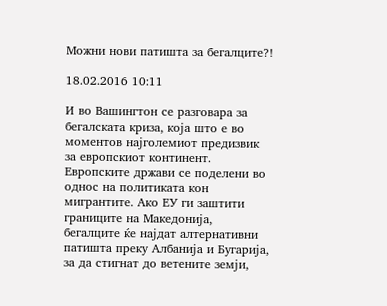Можни нови патишта за бегалците?!

18.02.2016 10:11

И во Вашингтон се разговара за бегалската криза, која што е во моментов најголемиот предизвик за европскиот континент. Европските држави се поделени во однос на политиката кон мигрантите. Ако ЕУ ги заштити границите на Македонија, бегалците ќе најдат алтернативни патишта преку Албанија и Бугарија, за да стигнат до ветените земји,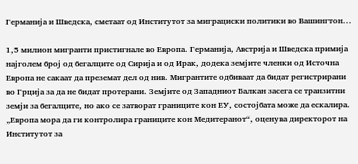Германија и Шведска, сметаат од Институтот за миграциски политики во Вашингтон...

1,5 милион мигранти пристигнале во Европа. Германија, Австрија и Шведска примија најголем број од бегалците од Сирија и од Ирак, додека земјите членки од Источна Европа не сакаат да преземат дел од нив. Мигрантите одбиваат да бидат регистрирани во Грција за да не бидат протерани. Земјите од Западниот Балкан засега се транзитни земји за бегалците, но ако се затворат границите кон ЕУ, состојбата може да ескалира. „Европа мора да ги контролира границите кон Медитеранот“, оценува директорот на Институтот за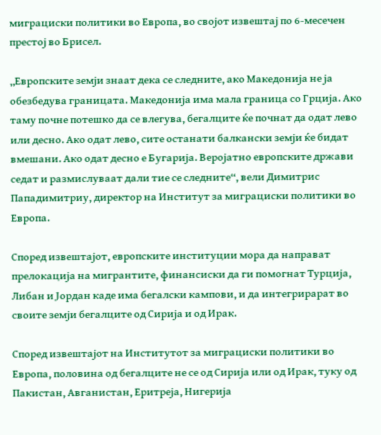миграциски политики во Европа, во својот извештај по 6-месечен престој во Брисел.

„Европските земји знаат дека се следните, ако Македонија не ја обезбедува границата. Македонија има мала граница со Грција. Ако таму почне потешко да се влегува, бегалците ќе почнат да одат лево или десно. Ако одат лево, сите останати балкански земји ќе бидат вмешани. Ако одат десно е Бугарија. Веројатно европските држави седат и размислуваат дали тие се следните“, вели Димитрис Пападимитриу, директор на Институт за миграциски политики во Европа.

Според извештајот, европските институции мора да направат прелокација на мигрантите, финансиски да ги помогнат Турција, Либан и Јордан каде има бегалски кампови, и да интегрирарат во своите земји бегалците од Сирија и од Ирак.

Според извештајот на Институтот за миграциски политики во Европа, половина од бегалците не се од Сирија или од Ирак, туку од Пакистан, Авганистан, Еритреја, Нигерија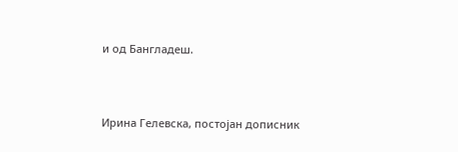и од Бангладеш.



Ирина Гелевска, постојан дописник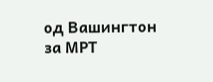од Вашингтон за МРТ